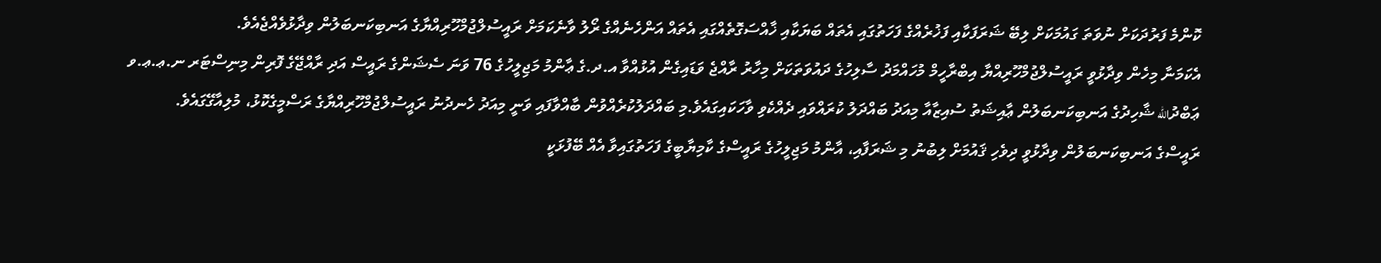ކޮންމެ ފަރުދަކަށް ނުވަތަ ގައުމަކަށް ލިބޭ ޝަރަފަކާއި ފަޚުރެއްގެ ފަހަތުގައި އެތައް ބަޔަކާއި ޚާއްސަގޮތެއްގައި އެތައް އަންހެނެއްގެ ރޯލު ވާނެކަމަށް ރައީސުލްޖުމްހޫރިއްޔާގެ އަނބިކަނބަލުން ވިދާޅުވެއްޖެއެވެ.
އެކަމަނާ މިހެން ވިދާޅުވީ ރައީސުލްޖުމްހޫރިއްޔާ އިބްރާހީމް މުހައްމަދު ސާލިހުގެ ދައުވަތަކަށް މިހާރު ރާއްޖެ ވަޑައިގެން އުޅުއްވާ އ.ދ.ގެ ޢާންމު މަޖިލީހުގެ 76 ވަނަ ސެޝަންގެ ރައީސް އަދި ރާއްޖޭގެ ފޮރިން މިނިސްޓަރ ނ.ޢ.ޢ.ވ ޢަބްދުالله ޝާހިދުގެ އަނބިކަނބަލުން ޢާއިޝަތު ސުއިޒާއާ މިއަދު ބައްދަލު ކުރައްވައި ދެއްކެވި ވާހަކައިގައެވެ.މި ބައްދަލުކުރެއްވުން ބާއްވާފައި ވަނީ މިއަދު ހެނދުނު ރައީސުލްޖުމްހޫރިއްޔާގެ ރަސްމީގެކޮޅު، މުލިއާގޭގައެވެ.
ރައީސްގެ އަނބިކަނބަލުން ވިދާޅުވީ ދިވެހި ޤައުމަށް ލިބުނު މި ޝަރަފާއި، އާންމު މަޖިލީހުގެ ރައީސްގެ ކާމިޔާބީގެ ފަހަތުގައިވާ އެއް ބޭފުޅަކީ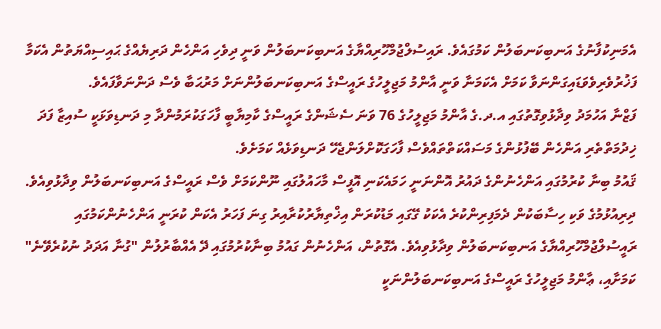އެމަނިކުފާނުގެ އަނބިކަނބަލުން ކަމުގައެވެ. ރައިސުލްޖުމްހޫރިއްޔާގެ އަނބިކަނބަލުން ވަނީ ދިވެހި އަންހެން ދަރިޔެއްގެ ޙައިސިއްޔަތުން އެކަމާ ފަޚުރުވެރިވެވަޑައިގަންނަވާ ކަމަށް އެކަމަނާ ވަނީ އާންމު މަޖިލީހުގެ ރައީސްގެ އަނބިކަނބަލުންނަށް މަރުޙަބާ ވެސް ދަންނަވާފައެވެ.
ފަޒްނާ އަހުމަދު ވިދާޅުވިގޮތުގައި އ.ދ.ގެ އާންމު މަޖިލީހުގެ 76 ވަނަ ސެޝަންގެ ރައީސްގެ ކާމިޔާބީ ފާހަގަކުރަމުންދާ މި ދަނޑިވަޅަކީ ސުއިޒާ ފަދަ ޚިދުމަތްތެރި އަންހެން ބޭފުޅުންގެ މަސައްކަތްތައްވެސް ފާހަގަކޮށްލަންޖެހޭ ދަނޑިވަޅެއް ކަމަށެވެ.
ޤައުމު ބިނާ ކުރުމުގައި އަންހެނުންގެ ދައުރު އޮންނަނީ ހަމައެކަނި އޮފީސް މާހައުލުގައި ނޫންކަމަށް ވެސް ރައީސްގެ އަނބިކަނބަލުން ވިދާޅުވިއެވެ. ދިރިއުޅުމުގެ ވަކި ހިސާބަކުން ދެމަފިރިންކުރެ އެކަކު ގޭގައި މަޑުކުރަން އިޚްތިޔާރުކުރާއިރު ގިނަ ފަހަރު އެކަން ކުރަނީ އަންހެނުންކަމުގައި ރައީސުލްޖުމްހޫރިއްޔާގެ އަނބިކަނބަލުން ވިދާޅުވިއެވެ. އެގޮތުން، އަންހެނުން ގައުމު ބިނާކުރުމުގައި ދޭ އެއްބާރުލުން "ގުނާ އަދަދު ނުކުރެވޭނެ" ކަމަށާއި، ޢާންމު މަޖިލީހުގެ ރައީސްގެ އަނބިކަނބަލުންނަކީ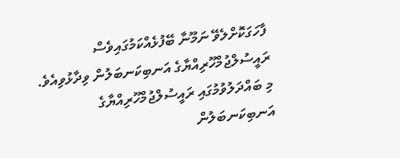ފާހަގަކޮށްލެވޭ ނަމޫނާ ބޭފުޅެއްކަމުގައިވެސް ރައީސުލްޖުމްހޫރިއްޔާގެ އަނބިކަނބަލުން ވިދާޅުވިއެވެ.
މި ބައްދަލުވުމުގައި ރައީސުލްޖުމްހޫރިއްޔާގެ އަނބިކަނބަލުން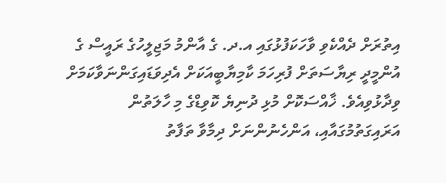އިތުރަށް ދެއްކެވި ވާހަކަފުޅުގައި އ.ދ. ގެ އާންމު މަޖިލީހުގެ ރައީސް ގެ އުންމީދީ ރިޔާސަތަށް ފުރިހަމަ ކާމިޔާބީއަކަށް އެދިވަޑައިގަންނަވާކަމަށް ވިދާޅުވިއެވެ. ޚާއްސަކޮށް މުޅި ދުނިޔެ ކޮވިޑްގެ މި ހާލަތުން އަރައިގަތުމުގައާއި، އަންހެނުންނަށް ދިމާވާ ތަފާތު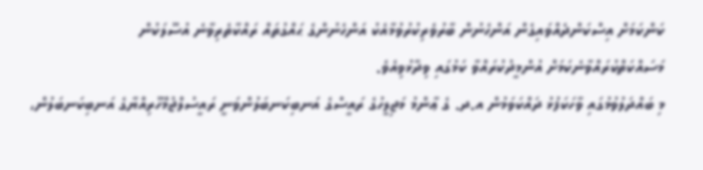ކަންކަމަށް އިސްކަންދެއްވައިގެން އަންހެނުން ބާރުވެރިކުރުވުމާއެކު އަންހެނުންގެ ޙައްގުތައް ރައްކާތެރިވާނެ އުސޫލަކުން މަސައްކަތްކުރައްވާނެކަމަށް އުންމީދުކުރައްވާ ކަމުގައި ވިދާޅުވިއެވެ.
މި ބައްދަލުވުމުގައި ވާހަކަފުޅު ދައްކަވަމުން އ.ދ. ގެ ޢާންމު މަޖިލީހުގެ ރައީސްގެ އަނބިކަނބަލުންވަނީ ރައީސުލްޖުމްހޫރިއްޔާގެ އަނބިކަނބަލުން،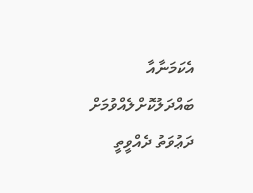އެކަމަނާއާ ބައްދަލުކޮށްލެއްވުމަށް ދަޢުވަތު ދެއްވީތީ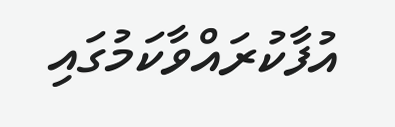އުފާކުރައްވާކަމުގައި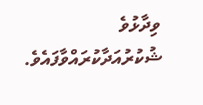ވިދާޅުވެ ޝުކުރުއަދާކުރައްވާފައެވެ.